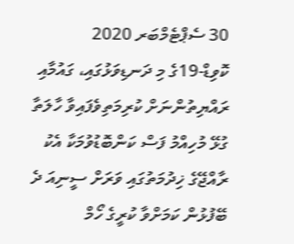30 ސެޕްޓެމްބަރ 2020
ކޮވިޑް-19ގެ މި ދަނޑިވަޅުގައި، ގައުމާއި ރައްޔިތުންނަށް ކުރިމަތިވެފައިވާ ހާލަތާ ގުޅޭ މުހިއްމު ފަސް ކަންބޮޑުވުމަކާ އެކު ރާއްޖޭގެ ޚިދުމަތުގައި ވަރަށް ސީނިއަ ދެ ބޭފުޅުން ކަމަށްވާ ކުރީގެ ހޯމް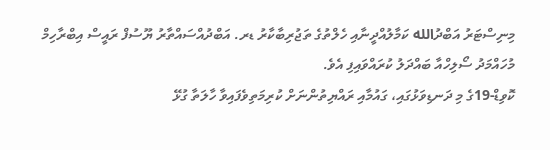މިނިސްޓަރު އަބްދުالله ކަމާލުއްދީނާއި ހެލްތުގެ ތަޖުރިބާކާރު ޑރ. އަބްދުއްސައްތާރު ޔޫސުފް ރައީސް އިބްރާހިމް މުހައްމަދު ސޯލިހްއާ ބައްދަލު ކުރައްވައިފި އެވެ.
ކޮވިޑް-19ގެ މި ދަނޑިވަޅުގައި، ގައުމާއި ރައްޔިތުންނަށް ކުރިމަތިވެފައިވާ ހާލަތާ ގުޅޭ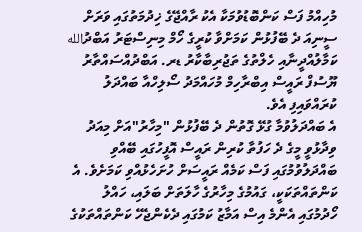މުހިއްމު ފަސް ކަންބޮޑުވުމަކާ އެކު ރާއްޖޭގެ ޚިދުމަތުގައި ވަރަށް ސީނިއަ ދެ ބޭފުޅުން ކަމަށްވާ ކުރީގެ ހޯމް މިނިސްޓަރު އަބްދުالله ކަމާލުއްދީނާއި ހެލްތުގެ ތަޖުރިބާކާރު ޑރ. އަބްދުއްސައްތާރު ޔޫސުފް ރައީސް އިބްރާހިމް މުހައްމަދު ސޯލިހްއާ ބައްދަލު ކުރައްވައިފި އެވެ.
އެ ބައްދަލުވުމާ ގުޅޭ ގޮތުން ދެ ބޭފުޅުން "މިހާރު"އަށް މިއަދު ވިދާޅުވީ މީގެ ދެ ހަފުތާ ކުރިން ރައީސް އޮފީހުގައި ބޭއްވި ބައްދަލުވުމުގައި ފަސް ކަމެއް ރައީސަށް ހުށަހެޅުއްވި ކަމަށެވެ. އެ ކަންތައްތަކަކީ، ގައުމުގެ މިހާރުގެ ހާލަތަށް ބަލައި، ހައްލު ހޯދުމުގައި އެންމެ އިސް އަމާޒު ކަމުގައި ދެކެންޖެހޭ ކަންތައްތަކުގެ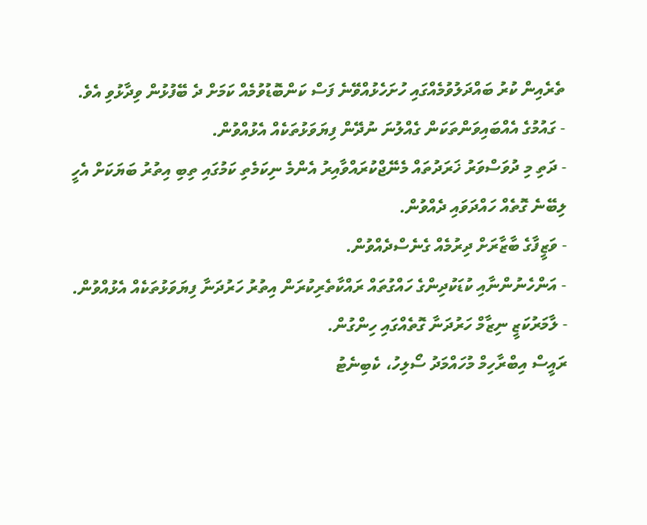ތެރެއިން ކުރު ބައްދަލުވުމެއްގައި ހުށަހެޅުއްވޭނެ ފަސް ކަންބޮޑުވުމެއް ކަމަށް ދެ ބޭފުޅުން ވިދާޅުވި އެވެ.
- ގައުމުގެ އެއްބައިވަންތަކަން ގެއްލުނަ ނުދޭން ފިޔަވަޅުތަކެއް އެޅުއްވުން.
- ދަތި މި ދުވަސްވަރު ޚަރަދުތައް މެނޭޖްކުރައްވާއިރު އެންމެ ނިކަމެތި ކަމުގައި ތިބި އިތުރު ބަޔަކަށް އެހީ ލިބޭނެ ގޮތެއް ހައްދަވައި ދެއްވުން.
- ވަޒީފާގެ ބާޒާރަށް ދިރުމެއް ގެނެސްދެއްވުން.
- އަންހެނުންނާއި ކުޑަކުދިންގެ ހައްގުތައް ރައްކާތެރިކުރަން އިތުރު ހަރުދަނާ ފިޔަވަޅުތަކެއް އެޅުއްވުން.
- ލާމަރުކަޒީ ނިޒާމް ހަރުދަނާ ގޮތެއްގައި ހިންގުން.
ރައީސް އިބްރާހިމް މުހައްމަދު ސޯލިހު، ކެބިނެޓު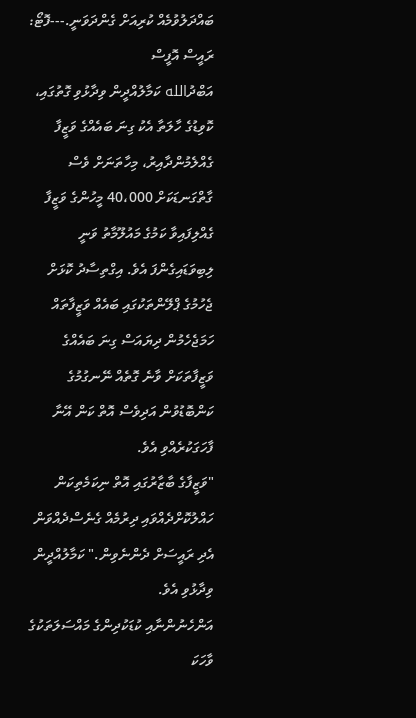ބައްދަލުވުމެއް ކުރިއަށް ގެންދަވަނީ.---ފޮޓޯ: ރައީސް އޮފީސް
އަބްދުالله ކަމާލުއްދީން ވިދާޅުވި ގޮތުގައި، ކޮވިޑުގެ ހާލަތާ އެކު ގިނަ ބައެއްގެ ވަޒީފާ ގެއްލެމުންދާއިރު، މިހާތަނަށް ވެސް ގާތްގަނޑަކަށް 40،000 މީހުންގެ ވަޒީފާ ގެއްލިފައިވާ ކަމުގެ މައުލޫމާތު ވަނީ ލިބިވަޑައިގެންފަ އެވެ. އިގްތިސާދު ކޮޅަށް ޖެހުމުގެ ޕްލޭންތަކުގައި ބައެއް ވަޒީފާތައް ހަމަޖެހެމުން ދިޔައަސް ގިނަ ބައެއްގެ ވަޒީފާތަކަށް ވާނެ ގޮތެއް ނޭނގުމުގެ ކަންބޮޑުވުން އަދިވެސް އޮތް ކަން އޭނާ ފާހަގަކުރެއްވި އެވެ.
"ވަޒީފާގެ ބާޒާރުގައި އޮތް ނިކަމެތިކަން ހައްލުކޮށްދެއްވައި ދިރުމެއް ގެނެސްދެއްވަން އެދި ރައީސަށް ދެންނެވިން." ކަމާލުއްދީން ވިދާޅުވި އެވެ.
އަންހެނުންނާއި ކުޑަކުދިންގެ މައްސަލަތަކުގެ ވާހަކަ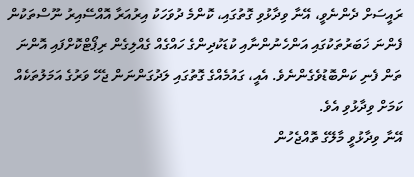ރައީސަށް ދެންނެވީ، އޭނާ ވިދާޅުވި ގޮތުގައި، ކޮންމެ ދުވަހަކު އިރުއަރާ އޮއްސޭއިރު ނޫސްތަކުން ފެންނަ ޚަބަރުތަކުގައި އަންހެނުންނާއި ކުޑަކުދިންގެ ހައްގެއް ގެއްލިގެން ރިޕޯޓްކޮށްފައި އޮންނަ ތަން ފެނި ކަންބޮޑުވެގެންނެވެ. އެއީ، ގައުމެއްގެ ގޮތުގައި ލަދުގަންނަން ޖެހޭ ވަރުގެ އަމަލުތަކެއް ކަމަށް ވިދާޅުވި އެވެ.
އޭނާ ވިދާޅުވީ މާލޭގެ ތޮއްޖެހުން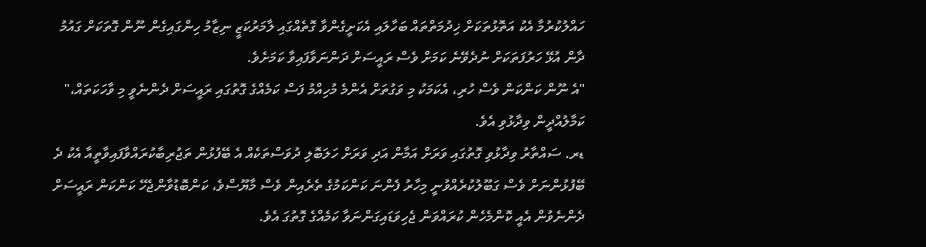ހައްލުކުރުމާ އެކު އަތޮޅުތަކަށް ޚިދުމަތްތައް ބަހާލައި އެކަށީގެންވާ ގޮތެއްގައި ލާމަރުކަޒީ ނިޒާމު ހިންގައިގެން ނޫން ގޮތަކަށް ގައުމު ދާން އުޅޭ ހަރުފަތަކަށް ނުދެވޭނެ ކަމަށް ވެސް ރައީސަށް ދަންނަވާފައިވާ ކަމަށެވެ.
"އެ ނޫން ކަންކަން ވެސް ހުރި، އެކަމަކު މި ވަގުތަށް އެންމެ މުހިއްމު ފަސް ކަމެއްގެ ގޮތުގައި ރައީސަށް ދެންނެވީ މި ވާހަކަތައް،" ކަމާލުއްދީން ވިދާޅުވި އެވެ.
ޑރ. ސައްތާރު ވިދާޅުވި ގޮތުގައި ވަރަށް އަމާން އަދި ވަރަށް ހަލަބޮލި ދުވަސްތަކެއް އެ ބޭފުޅުން ތަޖުރިބާކުރައްވާފައިވާތީއާ އެކު ދެ ބޭފުޅުންނަށް ވެސް ގަބޫލުކުރެއްވުނީ މިހާރު ފެންނަ ކަންކަމުގެ ތެރެއިން ވެސް މާޔޫސްވެ، ކަންބޮޑުވާންޖެހޭ ކަންކަން ރައީސަށް ދެންނެވުން އެއީ ކޮންމެހެން ކުރައްވަން ޖެހިވަޑައިގަންނަވާ ކަމެއްގެ ގޮތުގަ އެވެ.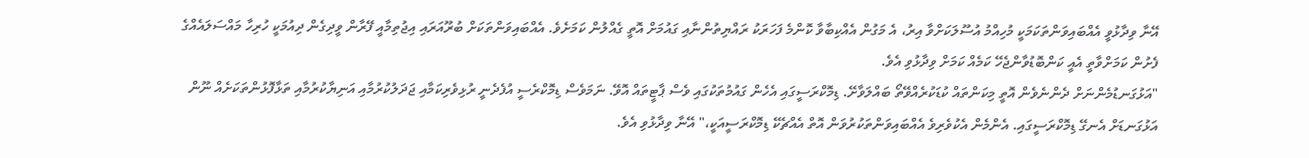އޭނާ ވިދާޅުވީ އެއްބައިވަންތަކަމަކީ މުހިއްމު އުސޫލަކަށްވާ އިރު، އެ މަގުން އެއްކިބާވާ ކޮންމެ ފަހަރަކު ރައްޔިތުންނާއި ގައުމަށް އޮތީ ގެއްލުން ކަމަށެވެ. އެއްބައިވަންތަކަށް ބުރޫއަރައި އިޖުތިމާއީ ފޭރާން ވީދިގެން ދިއުމަކީ ހުރިހާ މައްސަލައެއްގެ ފެށުން ކަމަށްވާތީ އެއީ ކަންބޮޑުވާންޖެހޭ ކަމެއް ކަމަށް ވިދާޅުވި އެވެ.
"އަޅުގަނޑުމެންނަށް ދެންނެވެން އޮތީ މިކަންތައް ކުޑަކުރެއްވޭތޯ ބައްލަވާށޭ. ޑިމޮކްރަސީގައި އެހެން ގައުމުތަކުގައި ވެސް ޕާޓީތައް އޮވޭ. ނަމަވެސް ޑިމޮކްރެސީ އުފެދެނީ ރުޅިވެރިކަމާއި ޖަދަލުކުރުމާއި އަނިޔާކުރުމާއި ތަޅާފޮޅުންތަކަށެއް ނޫން އަޅުގަނޑަށް އެނގޭ ޑިމޮކްރަސީގައި. އެންމެން އެކުވެރިވެ އެއްބައިވަންތަކުރުވަން އޮތް އެއްޗެކޭ ޑިމޮކްރަސީއަކީ،" އޭނާ ވިދާޅުވި އެވެ.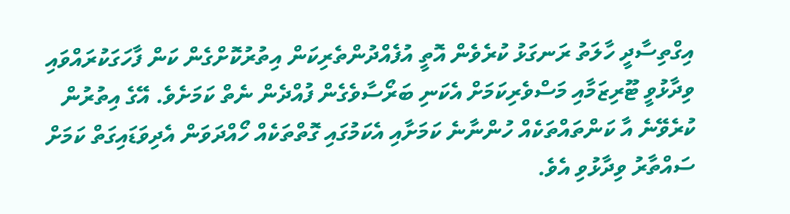އިގްތިސާދީ ހާލަތު ރަނގަޅު ކުރެވެން އޮތީ އުފެއްދުންތެރިކަން އިތުރުކޮށްގެން ކަން ފާހަގަކުރައްވައި ވިދާޅުވީ ޓޫރިޒަމާއި މަސްވެރިކަމަށް އެކަނި ބަރޯސާވެގެން ފުއްދެން ނެތް ކަމަށެވެ. އޭގެ އިތުރުން ކުރެވޭނެ އާ ކަންތައްތަކެއް ހުންނާނެ ކަމަށާއި އެކަމުގައި ގޮތްތަކެއް ހޯއްދަވަން އެދިވަޑައިގަތް ކަމަށް ސައްތާރު ވިދާޅުވި އެވެ.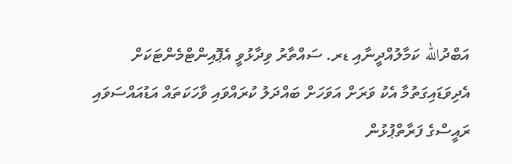އަބްދުالله ކަމާލުއްދީނާއި ޑރ. ސައްތާރު ވިދާޅުވީ އެޕޮއިންޓްމެންޓަކަށް އެދިވަޑައިގަތުމާ އެކު ވަރަށް އަވަހަށް ބައްދަލު ކުރައްވައި ވާހަކަތައް އަޑުއައްސަވައި ރައީސްގެ ފަރާތްޕުޅުން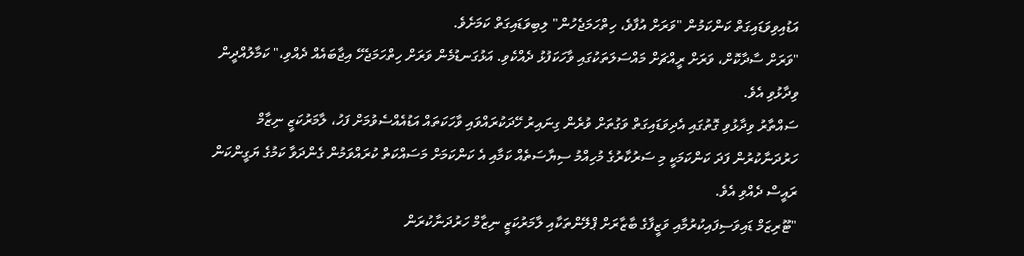އަޑުއިވިވަޑައިގަތް ކަންކަމުން "ވަރަށް އުފާވެ، ހިތްހަމަޖެހުން" ލިބިވަޑައިގަތް ކަމަށެވެ.
"ވަރަށް ސާދާކޮށް، ވަރަށް ރީއްޗަށް މައްސަލަތަކުގައި ވާހަކަފުޅު ދެއްކެވި. އަޅުގަނޑުމެން ވަރަށް ހިތްހަމަޖެހޭ އިޖާބައެއް ދެއްވި،" ކަމާލުއްދީން ވިދާޅުވި އެވެ.
ސައްތާރު ވިދާޅުވި ގޮތުގައި އެދިވަޑައިގަތް ވަގުތަށް ވުރެން ގިނައިރު ހޭދަކުރައްވައި ވާހަކަތައް އަޑުއެއްސެވުމަށް ފަހު، ލާމަރުކަޒީ ނިޒާމް ހަރުދަނާކުރުން ފަދަ ކަންކަމަކީ މި ސަރުކާރުގެ މުހިއްމު ސިޔާސަތެއް ކަމާއި އެ ކަންކަމަށް މަސައްކަތް ކުރައްވަމުން ގެންދަވާ ކަމުގެ ޔަގީންކަން ރައީސް ދެއްވި އެވެ.
"ޓޫރިޒަމް ޑައިވަސިފައިކުރުމާއި ވަޒީފާގެ ބާޒާރަށް ޕްލޭންތަކާއި ލާމަރުކަޒީ ނިޒާމް ހަރުދަނާކުރަން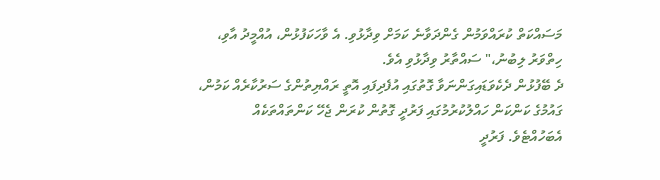މަސައްކަތް ކުރައްވަމުން ގެންދަވާނެ ކަމަށް ވިދާޅުވި. އެ ވާހަކަފުޅުން، އުއްމީދު އާވި، ހިތްވަރު ލިބުނު،" ސައްތާރު ވިދާޅުވި އެވެ.
ދެ ބޭފުޅުން ދެކެވަޑައިގަންނަވާ ގޮތުގައި އުފެދިފައި އޮތީ ރައްޔިތުންގެ ސަރުކާރެއް ކަމުން، ގައުމުގެ ކަންކަން ހައްލުކުރުމުގައި ފަރުދީ ގޮތުން ކުރަން ޖެހޭ ކަންތައްތަކެއް އެބަހުއްޓެވެ. ފަރުދީ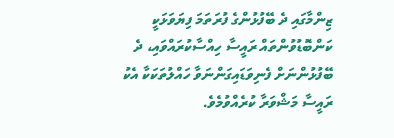ޒިންމާގައި ދެ ބޭފުޅުންގެ ފުރަތަމަ ފިޔަވަޅަކީ ކަންބޮޑުވުންތައް ރައީސާ ހިއްސާކުރައްވައި، ދެ ބޭފުޅުންނަށް ފެނިވަޑައިގަންނަވާ ހައްލުތަކަކާ އެކު ރައީސާ މަޝްވަރާ ކުރެއްވުމެވެ.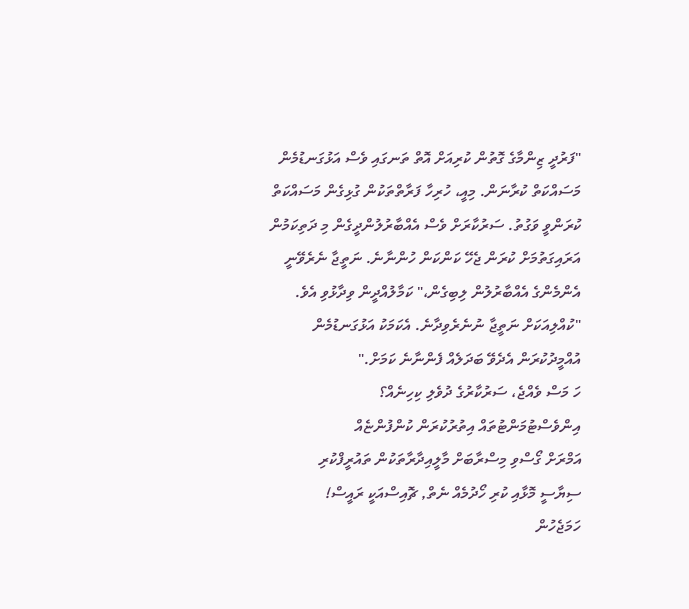"ފަރުދީ ޒިންމާގެ ގޮތުން ކުރިއަށް އޮތް ތަނގައި ވެސް އަޅުގަނޑުމެން މަސައްކަތް ކުރާނަން. މިއީ، ހުރިހާ ފަރާތްތަކުން ގުޅިގެން މަސައްކަތް ކުރަންވީ ވަގުތު. ސަރުކާރަށް ވެސް އެއްބާރުލުންދީގެން މި ދަތިކަމުން އަރައިގަތުމަށް ކުރަން ޖެހޭ ކަންކަން ހުންނާނެ. ނަތީޖާ ނެރެވޭނީ އެންމެންގެ އެއްބާރުލުން ލިބިގެން،" ކަމާލުއްދީން ވިދާޅުވި އެވެ.
"ކުއްލިއަކަށް ނަތީޖާ ނުނެރެވިދާނެ. އެކަމަކު އަޅުގަނޑުމެން އުއްމީދުކުރަން އެދެވޭ ބަދަލެއް ފެންނާނެ ކަމަށް."
ހަ މަސް ވެއްޖެ، ސަރުކާރުގެ ދުވެލި ކިހިނެއް؟
އިންވެސްޓުމަންޓުތައް އިތުރުކުރަން ކުންފުންޏެއް
އަމްރަށް ގޯސްވި މިސްރާބަށް މާލީއިދާރާތަކުން ތައުރީފްކުރި
ސިޔާސީ މޮޅާއި ކުރި ހޯދުމެއް ނެތް, ޗޮއިސްއަކީ ރައީސް!
ހަމަޖެހުން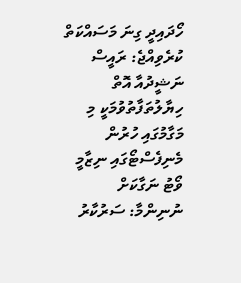ހޯދައިދީ ގިނަ މަސައްކަތް ކުރެވިއްޖެ: ރައީސް
ނަޝީދުއާ އޮތް ހިޔާލުތަފާތުވުމަކީ މި މަގާމުގައި ހުރުން
މެނިފެސްޓޯގައި ނިޒާމީ ވޯޓު ނަގާކަށް ނުނިންމާ: ސަރުކާރު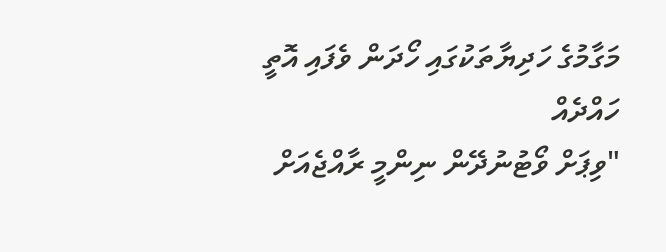މަގާމުގެ ހަދިޔާތަކުގައި ހޯދަން ވެފައި އޮތީ ހައްދެއް
"ވިޕަށް ވޯޓުނުދޭން ނިންމީ ރާއްޖެއަށް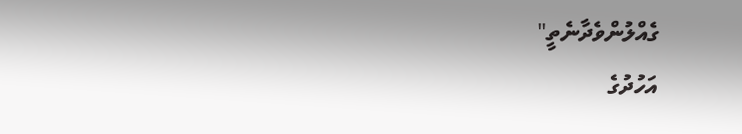ގެއްލުންވެދާނެތީ"
އަހުދުގެ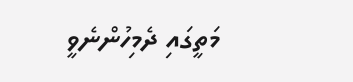މަތީގައި ދެމިހުންނެވީ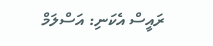ރައީސް އެކަނި: އަސްލަމް